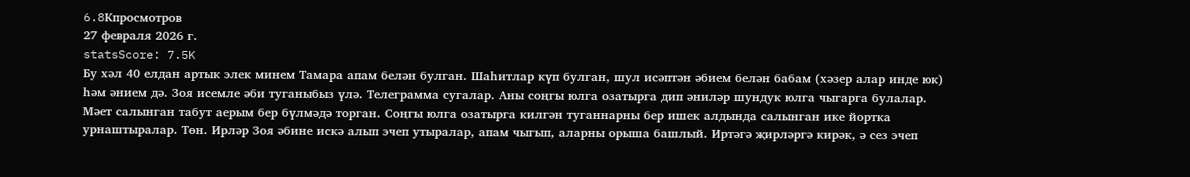6.8Kпросмотров
27 февраля 2026 г.
statsScore: 7.5K
Бу хәл 40 елдан артык элек минем Тамара апам белән булган. Шаһитлар күп булган, шул исәптән әбием белән бабам (хәзер алар инде юк) һәм әнием дә. Зоя исемле әби туганыбыз үлә. Телеграмма сугалар. Аны соңгы юлга озатырга дип әниләр шундук юлга чыгарга булалар. Мәет салынган табут аерым бер бүлмәдә торган. Соңгы юлга озатырга килгән туганнарны бер ишек алдында салынган ике йортка урнаштыралар. Төн. Ирләр Зоя әбине искә алып эчеп утыралар, апам чыгып, аларны орыша башлый. Иртәгә җирләргә кирәк, ә сез эчеп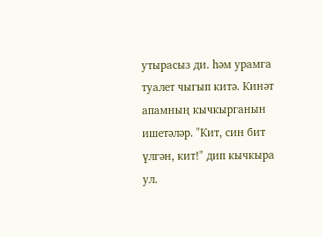утырасыз ди. һәм урамга туалет чыгып китә. Кинәт апамның кычкырганын ишетәләр. "Кит, син бит үлгән, кит!" дип кычкыра ул.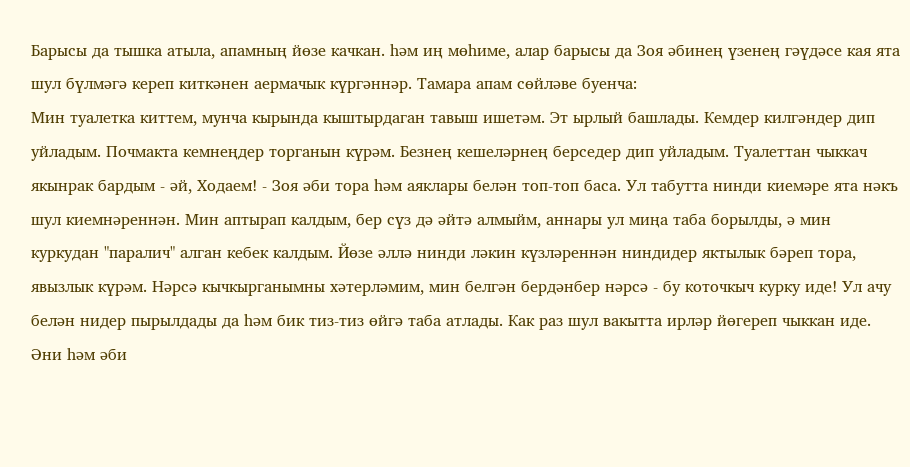Барысы да тышка атыла, апамның йөзе качкан. һәм иң мөһиме, алар барысы да Зоя әбинең үзенең гәүдәсе кая ята шул бүлмәгә кереп киткәнен аермачык күргәннәр. Тамара апам сөйләве буенча:
Мин туалетка киттем, мунча кырында кыштырдаган тавыш ишетәм. Эт ырлый башлады. Кемдер килгәндер дип уйладым. Почмакта кемнеңдер торганын күрәм. Безнең кешеләрнең берседер дип уйладым. Туалеттан чыккач якынрак бардым - әй, Ходаем! - Зоя әби тора һәм аяклары белән топ-топ баса. Ул табутта нинди киемәре ята нәкъ шул киемнәреннән. Мин аптырап калдым, бер сүз дә әйтә алмыйм, аннары ул миңа таба борылды, ә мин куркудан "паралич" алган кебек калдым. Йөзе әллә нинди ләкин күзләреннән ниндидер яктылык бәреп тора, явызлык күрәм. Нәрсә кычкырганымны хәтерләмим, мин белгән бердәнбер нәрсә - бу коточкыч курку иде! Ул ачу белән нидер пырылдады да һәм бик тиз-тиз өйгә таба атлады. Как раз шул вакытта ирләр йөгереп чыккан иде. Әни һәм әби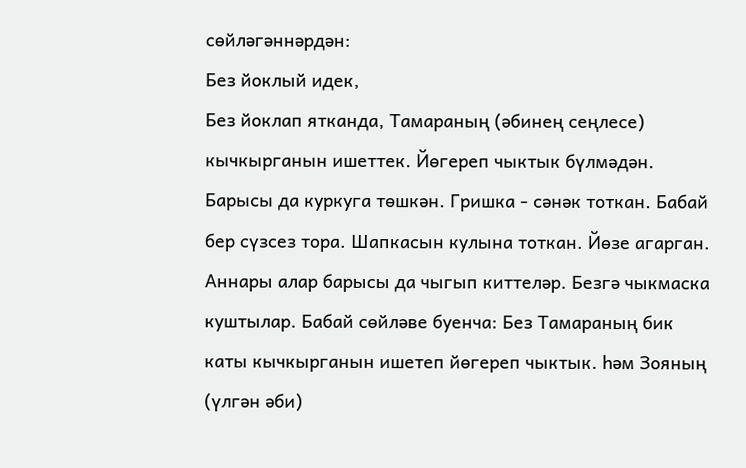сөйләгәннәрдән:
Без йоклый идек,
Без йоклап ятканда, Тамараның (әбинең сеңлесе) кычкырганын ишеттек. Йөгереп чыктык бүлмәдән. Барысы да куркуга төшкән. Гришка - сәнәк тоткан. Бабай бер сүзсез тора. Шапкасын кулына тоткан. Йөзе агарган. Аннары алар барысы да чыгып киттеләр. Безгә чыкмаска куштылар. Бабай сөйләве буенча: Без Тамараның бик каты кычкырганын ишетеп йөгереп чыктык. һәм Зояның (үлгән әби)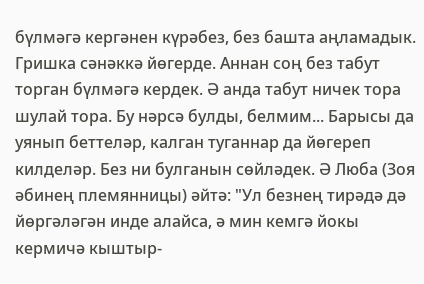бүлмәгә кергәнен күрәбез, без башта аңламадык. Гришка сәнәккә йөгерде. Аннан соң без табут торган бүлмәгә кердек. Ә анда табут ничек тора шулай тора. Бу нәрсә булды, белмим... Барысы да уянып беттеләр, калган туганнар да йөгереп килделәр. Без ни булганын сөйләдек. Ә Люба (Зоя әбинең племянницы) әйтә: "Ул безнең тирәдә дә йөргәләгән инде алайса, ә мин кемгә йокы кермичә кыштыр-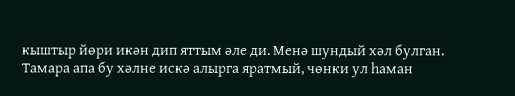кыштыр йөри икән дип яттым әле ди. Менә шундый хәл булган. Тамара апа бу хәлне искә алырга яратмый, чөнки ул һаман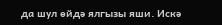да шул өйдә ялгызы яши. Искә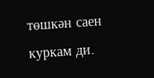төшкән саен куркам ди.